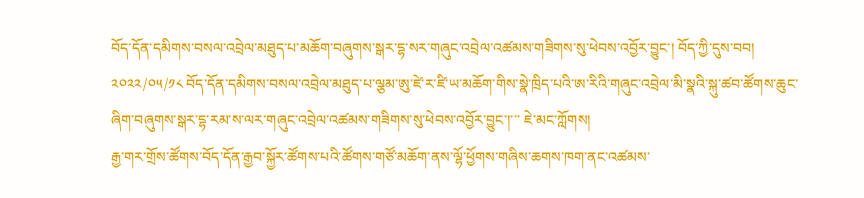བོད་དོན་དམིགས་བསལ་འབྲེལ་མཐུད་པ་མཆོག་བཞུགས་སྒར་དྷ་སར་གཞུང་འབྲེལ་འཚམས་གཟིགས་སུ་ཕེབས་འབྱོར་བྱུང་། བོད་ཀྱི་དུས་བབ། ༢༠༢༢/༠༥/༡༨ བོད་དོན་དམིགས་བསལ་འབྲེལ་མཐུད་པ་ལྕམ་ཨུ་ཛེ་ར་ཛི་ཡ་མཆོག་གིས་སྣེ་ཁྲིད་པའི་ཨ་རིའི་གཞུང་འབྲེལ་མི་སྣའི་སྐུ་ཚབ་ཚོགས་ཆུང་ཞིག་བཞུགས་སྒར་དྷ་རམ་ས་ལར་གཞུང་འབྲེལ་འཚམས་གཟིགས་སུ་ཕེབས་འབྱོར་བྱུང་།་་་ ཇེ་མང་ཀློགས།
རྒྱ་གར་གྲོས་ཚོགས་བོད་དོན་རྒྱབ་སྐྱོར་ཚོགས་པའི་ཚོགས་གཙོ་མཆོག་ནས་ལྷོ་ཕྱོགས་གཞིས་ཆགས་ཁག་ནང་འཚམས་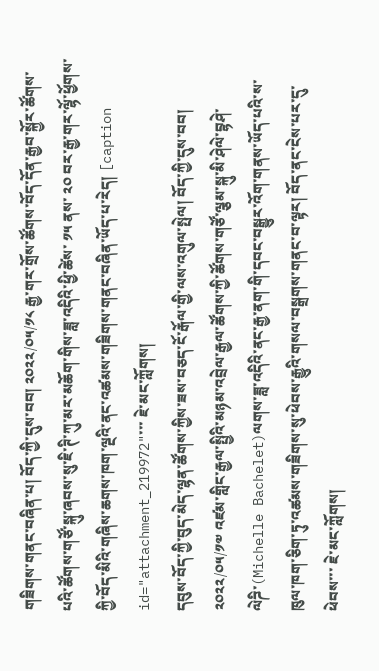གཟིགས་གནང་བཞིན་པ། བོད་ཀྱི་དུས་བབ། ༢༠༢༢/༠༥/༡༨ རྒྱ་གར་གྲོས་ཚོགས་བོད་དོན་རྒྱབ་སྐྱོར་ཚོགས་པའི་ཚོགས་གཙོ་སྐུ་ཞབས་སུ་ཇི་ཊི་ཀུ་མར་མཆོག་གིས་ཟླ་འདིའི་ཕྱི་ཚེས་ ༡༥ ནས་ ༢༠ བར་རྒྱ་གར་ལྷོ་ཕྱོགས་ཀྱི་བོད་མིའི་གཞིས་ཆགས་ཁག་ལྔའི་ནང་འཚམས་གཟིགས་གནང་བཞིན་ཡོད་པ་རེད། [caption id="attachment_219972"་་་ ཇེ་མང་ཀློགས།
དབུས་བོད་ཀྱི་བུད་མེད་ལྷན་ཚོགས་ཀྱིས་ཟས་བཅད་ངོ་རྒོལ་གྱི་ལས་འགུལ་སྤེལ། བོད་ཀྱི་དུས་བབ། ༢༠༢༢/༠༥/༡༧ འཛམ་གླིང་རྒྱལ་སྤྱིའི་མཉམ་འབྲེལ་རྒྱལ་ཚོགས་ཀྱི་ཚོགས་གཙོ་ལྕམ་སྐུ་མི་ཤེལེ་བྷཤེ་ལེཌི་(Michelle Bachelet)ལགས་ཟླ་འདིའི་ནང་རྒྱ་ནག་གི་དབང་བསྒྱུར་འོག་གནས་ཡོད་པའི་ས་ཁུལ་ཁག་ཅིག་ཏུ་འཚམས་གཟིགས་སུ་ཕེབས་རྒྱུའི་གསལ་བསྒྲགས་གནང་བ་ལྟར། བོད་ནང་ངེས་པར་དུ་ཕེབས་་་ ཇེ་མང་ཀློགས།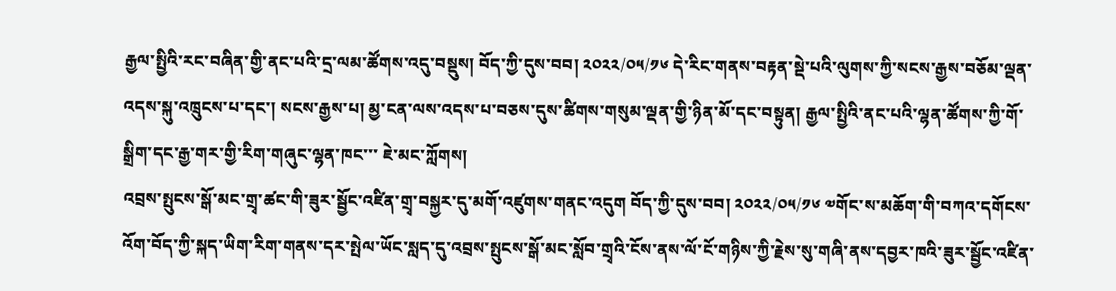རྒྱལ་སྤྱིའི་རང་བཞིན་གྱི་ནང་པའི་དྲ་ལམ་ཚོགས་འདུ་བསྡུས། བོད་ཀྱི་དུས་བབ། ༢༠༢༢/༠༥/༡༦ དེ་རིང་གནས་བརྟན་སྡེ་པའི་ལུགས་ཀྱི་སངས་རྒྱས་བཅོམ་ལྡན་འདས་སྐུ་འཁྲུངས་པ་དང་། སངས་རྒྱས་པ། མྱ་ངན་ལས་འདས་པ་བཅས་དུས་ཚིགས་གསུམ་ལྡན་གྱི་ཉིན་མོ་དང་བསྟུན། རྒྱལ་སྤྱིའི་ནང་པའི་ལྷན་ཚོགས་ཀྱི་གོ་སྒྲིག་དང་རྒྱ་གར་གྱི་རིག་གཞུང་ལྷན་ཁང་་་ ཇེ་མང་ཀློགས།
འབྲས་སྤུངས་སྒོ་མང་གྲྭ་ཚང་གི་ཟུར་སྦྱོང་འཛིན་གྲྭ་བསྐྱར་དུ་མགོ་འཛུགས་གནང་འདུག བོད་ཀྱི་དུས་བབ། ༢༠༢༢/༠༥/༡༦ ༧གོང་ས་མཆོག་གི་བཀའ་དགོངས་འོག་བོད་ཀྱི་སྐད་ཡིག་རིག་གནས་དར་སྤེལ་ཡོང་སླད་དུ་འབྲས་སྤུངས་སྒོ་མང་སློབ་གྲྭའི་ངོས་ནས་ལོ་ངོ་གཉིས་ཀྱི་རྗེས་སུ་གཞི་ནས་དབྱར་ཁའི་ཟུར་སྦྱོང་འཛིན་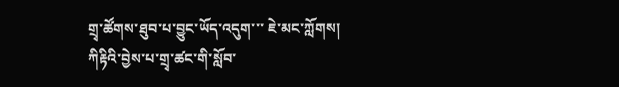གྲྭ་ཚོགས་ཐུབ་པ་བྱུང་ཡོད་འདུག་་་ ཇེ་མང་ཀློགས།
ཀིརྟིའི་བྱེས་པ་གྲྭ་ཚང་གི་སློབ་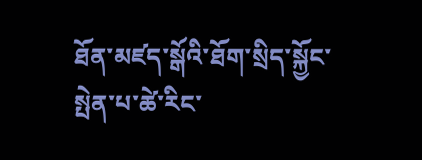ཐོན་མཛད་སྒོའི་ཐོག་སྲིད་སྐྱོང་སྤེན་པ་ཚེ་རིང་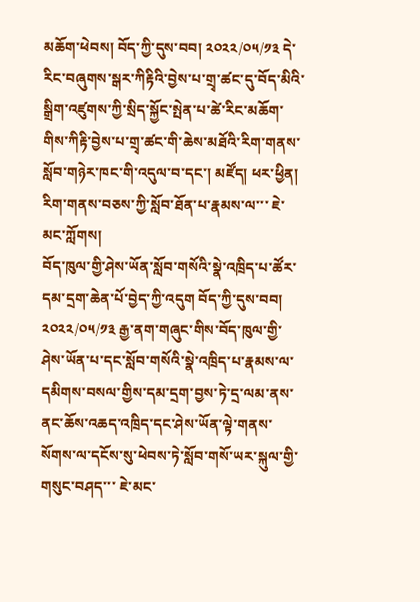མཆོག་ཕེབས། བོད་ཀྱི་དུས་བབ། ༢༠༢༢/༠༥/༡༣ དེ་རིང་བཞུགས་སྒར་ཀིརྟིའི་བྱེས་པ་གྲྭ་ཚང་དུ་བོད་མིའི་སྒྲིག་འཛུགས་ཀྱི་སྲིད་སྐྱོང་སྤེན་པ་ཚེ་རིང་མཆོག་གིས་ཀིརྟི་བྱེས་པ་གྲྭ་ཚང་གི་ཆེས་མཐོའི་རིག་གནས་སློབ་གཉེར་ཁང་གི་འདུལ་བ་དང་། མཛོད། ཕར་ཕྱིན། རིག་གནས་བཅས་ཀྱི་སློབ་ཐོན་པ་རྣམས་ལ་་་ ཇེ་མང་ཀློགས།
བོད་ཁུལ་གྱི་ཤེས་ཡོན་སློབ་གསོའི་སྣེ་འཁྲིད་པ་ཚོར་དམ་དྲག་ཆེན་པོ་བྱེད་ཀྱི་འདུག བོད་ཀྱི་དུས་བབ། ༢༠༢༢/༠༥/༡༣ རྒྱ་ནག་གཞུང་གིས་བོད་ཁུལ་གྱི་ཤེས་ཡོན་པ་དང་སློབ་གསོའི་སྣེ་འཁྲིད་པ་རྣམས་ལ་དམིགས་བསལ་གྱིས་དམ་དྲག་བྱས་ཏེ་དྲ་ལམ་ནས་ནང་ཆོས་འཆད་འཁྲིད་དང་ཤེས་ཡོན་ལྟེ་གནས་སོགས་ལ་དངོས་སུ་ཕེབས་ཏེ་སློབ་གསོ་ཡར་སྐུལ་གྱི་གསུང་བཤད་་་ ཇེ་མང་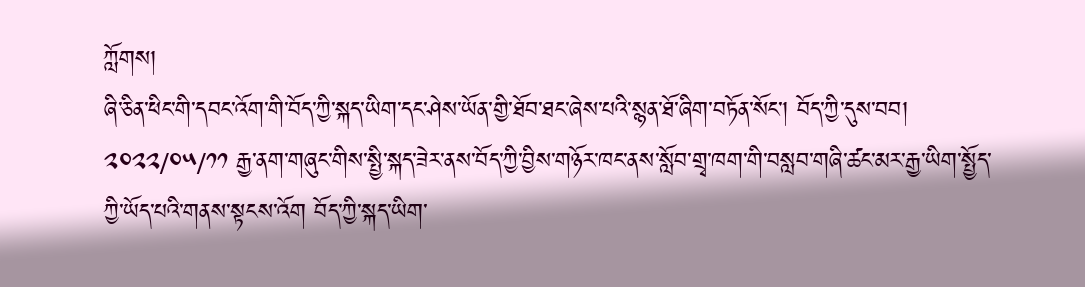ཀློགས།
ཞི་ཅིན་ཕིང་གི་དབང་འོག་གི་བོད་ཀྱི་སྐད་ཡིག་དང་ཤེས་ཡོན་གྱི་ཐོབ་ཐང་ཞེས་པའི་སྙན་ཐོ་ཞིག་བཏོན་སོང་། བོད་ཀྱི་དུས་བབ། ༢༠༢༢/༠༥/༡༡ རྒྱ་ནག་གཞུང་གིས་སྤྱི་སྐད་ཟེར་ནས་བོད་ཀྱི་བྱིས་གཉོར་ཁང་ནས་སློབ་གྲྭ་ཁག་གི་བསླབ་གཞི་ཚང་མར་རྒྱ་ཡིག་སྤྱོད་ཀྱི་ཡོད་པའི་གནས་སྟངས་འོག བོད་ཀྱི་སྐད་ཡིག་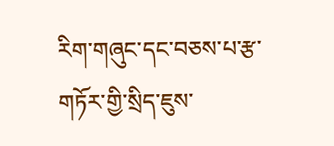རིག་གཞུང་དང་བཅས་པ་རྩ་གཏོར་གྱི་སྲིད་ཇུས་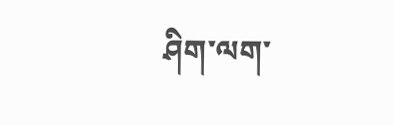ཤིག་ལག་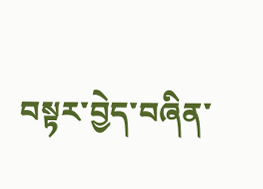བསྟར་བྱེད་བཞིན་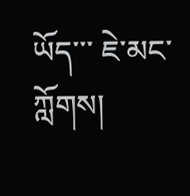ཡོད་་་ ཇེ་མང་ཀློགས།